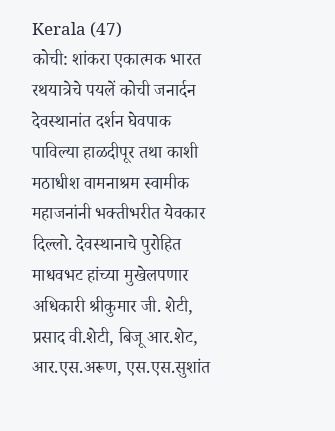Kerala (47)
कोची: शांकरा एकात्मक भारत रथयात्रेचे पयलें कोची जनार्दन देवस्थानांत दर्शन घेवपाक पाविल्या हाळदीपूर तथा काशी मठाधीश वामनाश्रम स्वामीक महाजनांनी भक्तीभरीत येवकार दिल्लो. देवस्थानाचे पुरोहित माधवभट हांच्या मुखेलपणार अधिकारी श्रीकुमार जी. शेटी, प्रसाद वी.शेटी, बिजू आर.शेट, आर.एस.अरूण, एस.एस.सुशांत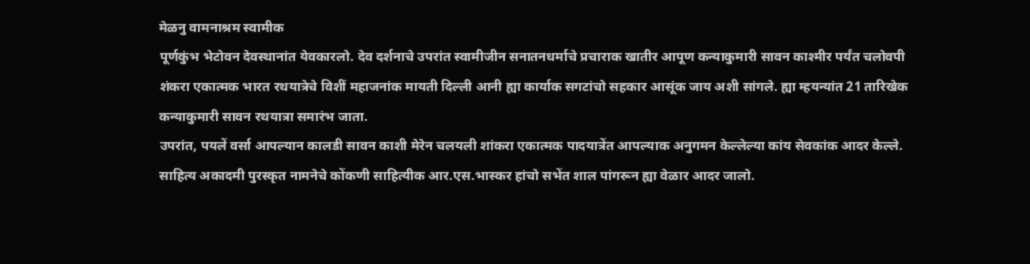मेळनु वामनाश्रम स्वामीक
पूर्णकुंभ भेटोवन देवस्थानांत येवकारलो. देव दर्शनाचे उपरांत स्वामीजीन सनातनधर्माचे प्रचाराक खातीर आपूण कन्याकुमारी सावन काश्मीर पर्यंत चलोवपी शंकरा एकात्मक भारत रथयात्रेचे विशीं महाजनांक मायती दिल्ली आनी ह्या कार्याक सगटांचो सहकार आसूंक जाय अशी सांगले. ह्या म्हयन्यांत 21 तारिखेक कन्याकुमारी सावन रथयात्रा समारंभ जाता.
उपरांत, पयलें वर्सा आपल्यान कालडी सावन काशी मेरेन चलयली शांकरा एकात्मक पादयात्रेंत आपल्याक अनुगमन केल्लेल्या कांय सेवकांक आदर केल्ले. साहित्य अकादमी पुरस्कृत नामनेचे कोंकणी साहित्यीक आर.एस.भास्कर हांचो सभेंत शाल पांगरून ह्या वेळार आदर जालो.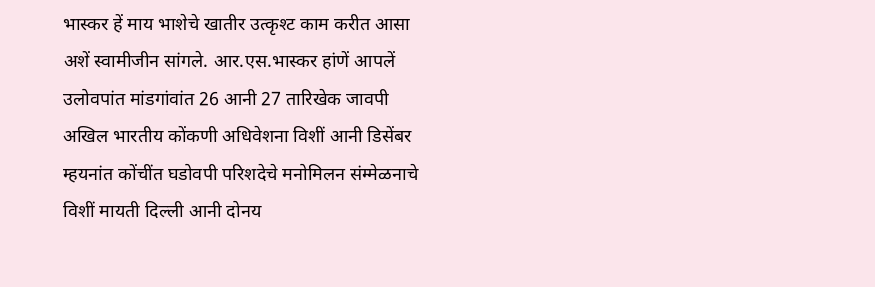भास्कर हें माय भाशेचे खातीर उत्कृश्ट काम करीत आसा अशें स्वामीजीन सांगले. आर.एस.भास्कर हांणें आपलें उलोवपांत मांडगांवांत 26 आनी 27 तारिखेक जावपी अखिल भारतीय कोंकणी अधिवेशना विशीं आनी डिसेंबर म्हयनांत कोंचींत घडोवपी परिशदेचे मनोमिलन संम्मेळनाचे विशीं मायती दिल्ली आनी दोनय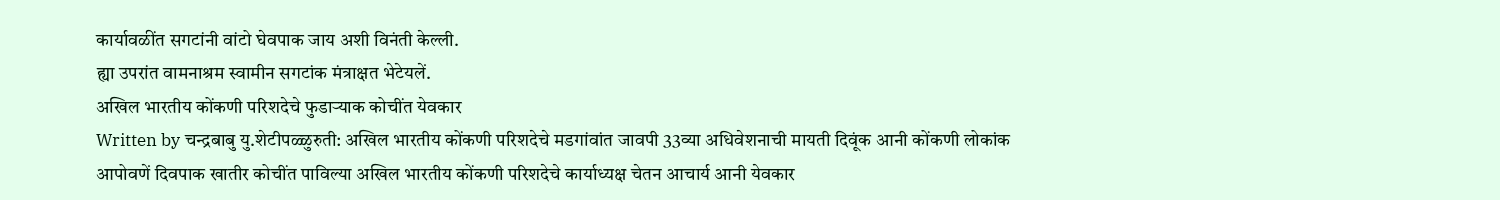कार्यावळींत सगटांनी वांटो घेवपाक जाय अशी विनंती केल्ली.
ह्या उपरांत वामनाश्रम स्वामीन सगटांक मंत्राक्षत भेटेयलें.
अखिल भारतीय कोंकणी परिशदेचे फुडाऱ्याक कोचींत येवकार
Written by चन्द्रबाबु यु.शेटीपळ्ळुरुती: अखिल भारतीय कोंकणी परिशदेचे मडगांवांत जावपी 33व्या अधिवेशनाची मायती दिवूंक आनी कोंकणी लोकांक आपोवणें दिवपाक खातीर कोचींत पाविल्या अखिल भारतीय कोंकणी परिशदेचे कार्याध्यक्ष चेतन आचार्य आनी येवकार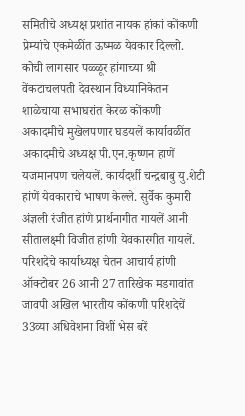समितीचे अध्यक्ष प्रशांत नायक हांकां कोंकणी प्रेम्यांचे एकमेळींत ऊष्मळ येवकार दिल्लो. कोची लागसार पळ्ळूर हांगाच्या श्री वेंकटाचलपती देवस्थान विध्यानिकेतन शाळेचाया सभाघरांत केरळ कोंकणी अकादमीचे मुखेलपणार घडयलें कार्यावळींत अकादमीचे अध्यक्ष पी.एन.कृष्णन हाणें यजमानपण चलेयलें. कार्यदर्शी चन्द्रबाबु यु.शेटी हांणें येवकाराचे भाषण केल्ले. सुर्वेक कुमारी अंज्ञली रंजीत हांणे प्रार्थनागीत गायलें आनी सीतालक्ष्मी विजीत हांणी येवकारगीत गायलें.
परिशदेचे कार्याध्यक्ष चेतन आचार्य हांणी ऑक्टोबर 26 आनी 27 तारिखेक मडगावांत जावपी अखिल भारतीय कोंकणी परिशदेचें 33व्या अधिवेशना विशीं भेस बरें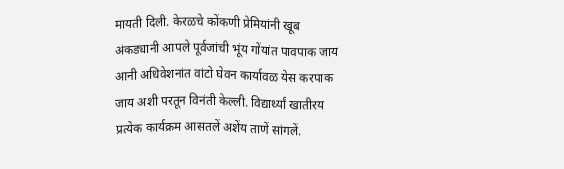मायती दिली. केरळचे कोंकणी प्रेमियांनी खूब अंकड्यानी आपले पूर्वजांची भूंय गोंयांत पावपाक जाय आनी अधिवेशनांत वांटो घेवन कार्यावळ येस करपाक जाय अशी परतून विनंती केल्ली. विद्यार्थ्यां खातीरय प्रत्येक कार्यक्रम आसतलें अशेंय ताणें सांगलें.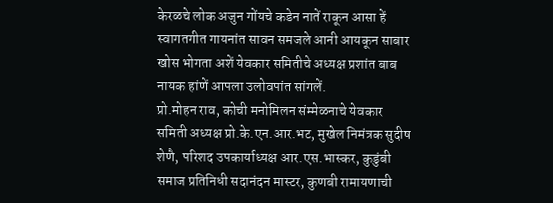केरळचे लोक अजुन गोंयचे कडेन नातें राकून आसा हें स्वागतगीत गायनांत सावन समजले आनी आयकून साबार खोस भोगता अशें येवकार समितीचे अध्यक्ष प्रशांत बाब नायक हांणें आपला उलोवपांत सांगलें.
प्रो.मोहन राव, कोची मनोमिलन संम्मेळनाचे येवकार समिती अध्यक्ष प्रो.के.एन.आर.भट, मुखेल निमंत्रक सुदीष शेणै, परिशद उपकार्याध्यक्ष आर.एस.भास्कर, कुडुंबी समाज प्रतिनिधी सदानंदन मास्टर, कुणबी रामायणाची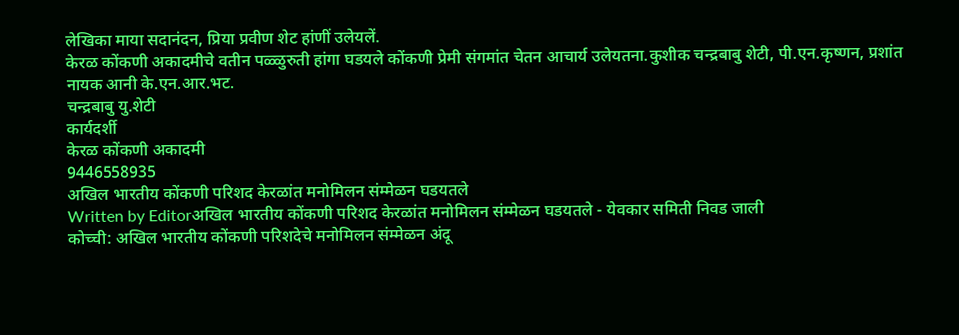लेखिका माया सदानंदन, प्रिया प्रवीण शेट हांणीं उलेयलें.
केरळ कोंकणी अकादमीचे वतीन पळ्ळुरुती हांगा घडयले कोंकणी प्रेमी संगमांत चेतन आचार्य उलेयतना.कुशीक चन्द्रबाबु शेटी, पी.एन.कृष्णन, प्रशांत नायक आनी के.एन.आर.भट.
चन्द्रबाबु यु.शेटी
कार्यदर्शी
केरळ कोंकणी अकादमी
9446558935
अखिल भारतीय कोंकणी परिशद केरळांत मनोमिलन संम्मेळन घडयतले
Written by Editorअखिल भारतीय कोंकणी परिशद केरळांत मनोमिलन संम्मेळन घडयतले - येवकार समिती निवड जाली
कोच्ची: अखिल भारतीय कोंकणी परिशदेचे मनोमिलन संम्मेळन अंदू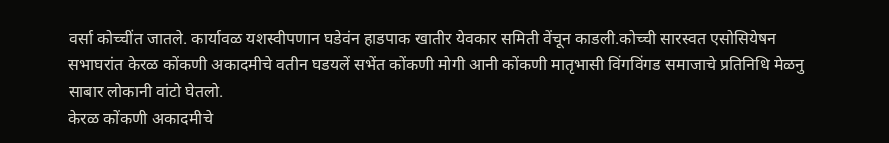वर्सा कोच्चींत जातले. कार्यावळ यशस्वीपणान घडेवंन हाडपाक खातीर येवकार समिती वेंचून काडली.कोच्ची सारस्वत एसोसियेषन सभाघरांत केरळ कोंकणी अकादमीचे वतीन घडयलें सभेंत कोंकणी मोगी आनी कोंकणी मातृभासी विंगविंगड समाजाचे प्रतिनिधि मेळनु साबार लोकानी वांटो घेतलो.
केरळ कोंकणी अकादमीचे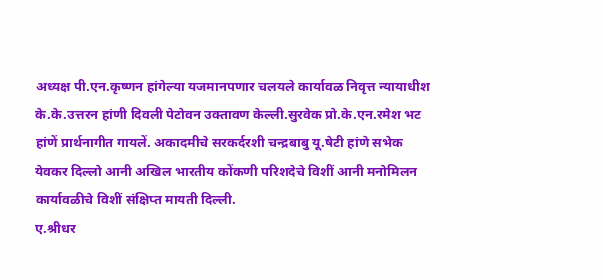अध्यक्ष पी.एन.कृष्णन हांगेल्या यजमानपणार चलयले कार्यावळ निवृत्त न्यायाधीश के.के.उत्तरन हांणी दिवली पेटोवन उक्तावण केल्ली.सुरवेक प्रो.के.एन.रमेश भट हांणें प्रार्थनागीत गायलें. अकादमीचे सरकर्दरशी चन्द्रबाबु यू.षेटी हांणे सभेक येवकर दिल्लो आनी अखिल भारतीय कोंकणी परिशदेचे विशीं आनी मनोमिलन कार्यावळीचे विशीं संक्षिप्त मायती दिल्ली.
ए.श्रीधर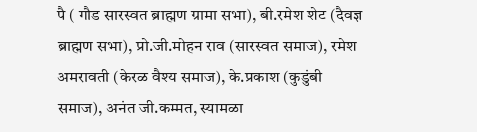पै ( गौड सारस्वत ब्राह्मण ग्रामा सभा), बी.रमेश शेट (दैवज्ञ ब्राह्मण सभा), प्रो.जी.मोहन राव (सारस्वत समाज), रमेश अमरावती (केरळ वैश्य समाज), के.प्रकाश (कुडुंबी समाज), अनंत जी.कम्मत, स्यामळा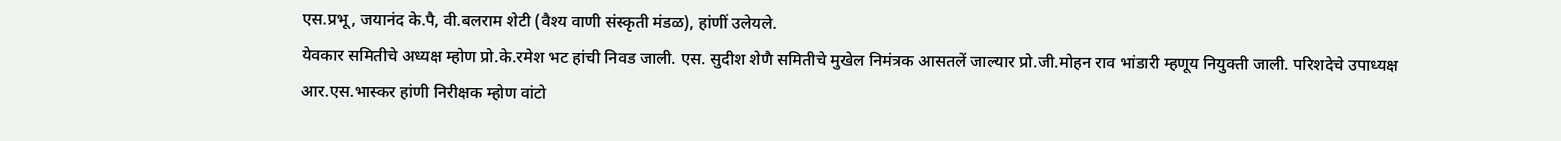एस.प्रभू, जयानंद के.पै, वी.बलराम शेटी (वैश्य वाणी संस्कृती मंडळ), हांणीं उलेयले.
येवकार समितीचे अध्यक्ष म्होण प्रो.के.रमेश भट हांची निवड जाली. एस. सुदीश शेणै समितीचे मुखेल निमंत्रक आसतलें जाल्यार प्रो.जी.मोहन राव भांडारी म्हणूय नियुक्ती जाली. परिशदेचे उपाध्यक्ष आर.एस.भास्कर हांणी निरीक्षक म्होण वांटो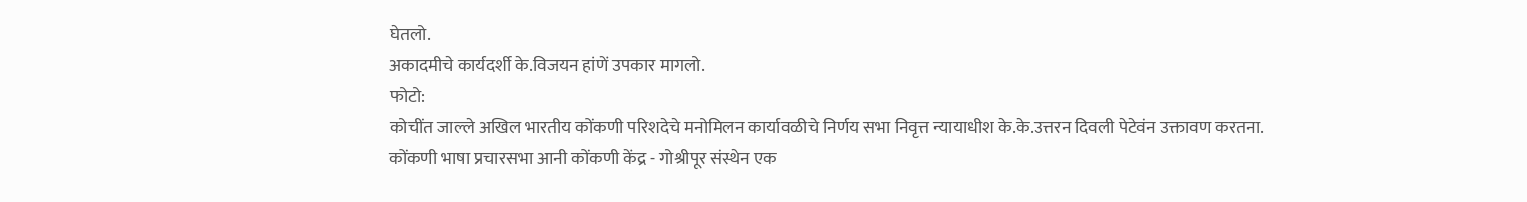घेतलो.
अकादमीचे कार्यदर्शी के.विजयन हांणें उपकार मागलो.
फोटो:
कोचींत जाल्ले अखिल भारतीय कोंकणी परिशदेचे मनोमिलन कार्यावळीचे निर्णय सभा निवृत्त न्यायाधीश के.के.उत्तरन दिवली पेटेवंन उक्तावण करतना.
कोंकणी भाषा प्रचारसभा आनी कोंकणी केंद्र - गोश्रीपूर संस्थेन एक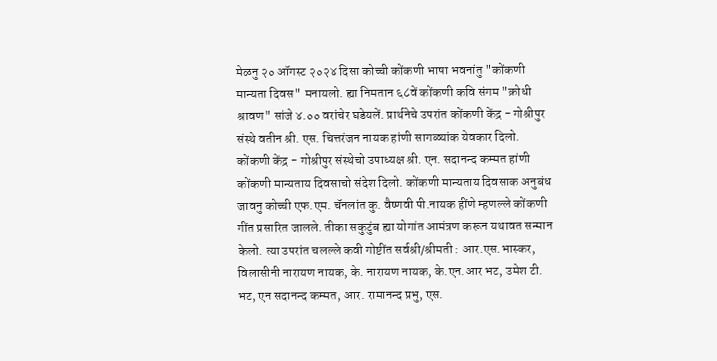मेळनु २० ऑगस्ट २०२४ दिसा कोच्ची कोंकणी भाषा भवनांतु "कोंकणी मान्यता दिवस" मनायलो. ह्या निमतान ६८वें कोंकणी कवि संगम "क्रोधी श्रावण" सांजे ४.०० वरांचेर घडेयलें. प्रार्थनेचे उपरांत कोंकणी केंद्र - गोश्रीपुर संस्थे वतीन श्री. एस. चित्तरंजन नायक हांणी सागळ्यांक येवकार दिलो. कोंकणी केंद्र - गोश्रीपुर संस्थेचो उपाध्यक्ष श्री. एन. सदानन्द कम्मत हांणी कोंकणी मान्यताय दिवसाचो संदेश दिलो. कोंकणी मान्यताय दिवसाक अनुबंध जावनु कोच्ची एफ.एम. चॅनलांत कु. वैष्णवी पी.नायक हींणे म्हणल्ले कोंकणी गींत प्रसारित जालले. तीका सकुटुंब ह्या योगांत आमंत्रण करून यथावत सन्मान केलो. त्या उपरांत चलल्ले कवी गोष्टींत सर्वश्री/श्रीमती : आर.एस.भास्कर, विलासीनी नारायण नायक, के. नारायण नायक, के.एन.आर भट, उमेश टी. भट, एन सदानन्द कम्मत, आर. रामानन्द प्रभु, एस.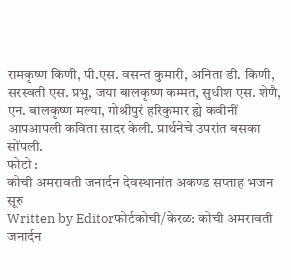रामकृष्ण किणी, पी.एस. वसन्त कुमारी, अनिता डी. किणी, सरस्वती एस. प्रभु, जया बालकृष्ण कम्मत, सुधीश एस. शेणै, एन. बालकृष्ण मल्या, गोश्रीपुरं हरिकुमार ह्ये कवीनीं आपआपली कविता सादर केली. प्रार्थनेचे उपरांत बसका सोंपली.
फोटो :
कोची अमरावती जनार्दन देवस्थानांत अकण्ड सप्ताह भजन सूरु
Written by Editorफोर्टकोची/केरळ: कोची अमरावती जनार्दन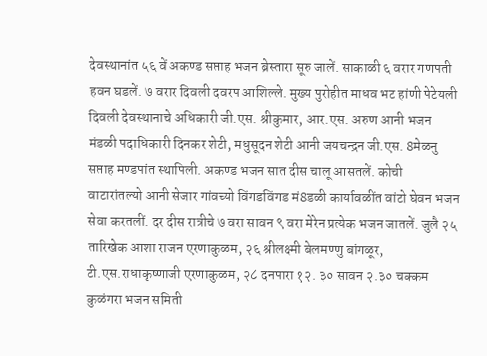देवस्थानांत ५६ वें अकण्ड सप्ताह भजन ब्रेस्तारा सूरु जालें. साकाळी ६ वरार गणपती हवन घडलें. ७ वरार दिवली दवरप आशिल्ले. मुख्य पुरोहीत माधव भट हांणी पेटेयली दिवली देवस्थानाचे अधिकारी जी.एस. श्रीकुमार, आर.एस. अरुण आनी भजन मंडळी पदाधिकारी दिनकर शेटी, मधुसूदन शेटी आनी जयचन्द्रन जी.एस. 8मेळनु सप्ताह मण्डपांत स्थापिली. अकण्ड भजन सात दीस चालू आसतलें. कोची वाटारांतल्यो आनी सेजार गांवच्यो विंगडविंगड मं8डळी कार्यावळींत वांटो घेवन भजन सेवा करतलीं. दर दीस रात्रीचे ७ वरा सावन ९ वरा मेरेन प्रत्येक भजन जातलें. जुलै २५ तारिखेक आशा राजन एरणाकुळम, २६ श्रीलक्ष्मी बेलमण्णु बांगळूर, टी.एस.राधाकृष्णाजी एरणाकुळम, २८ दनपारा १२. ३० सावन २.३० चक्कम कुळंगरा भजन समिती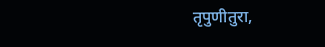तृपुणीतुरा,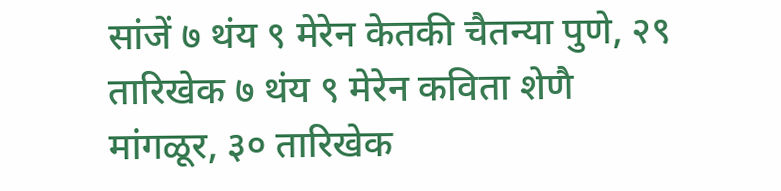सांजें ७ थंय ९ मेरेन केतकी चैतन्या पुणे, २९ तारिखेक ७ थंय ९ मेरेन कविता शेणै मांगळूर, ३० तारिखेक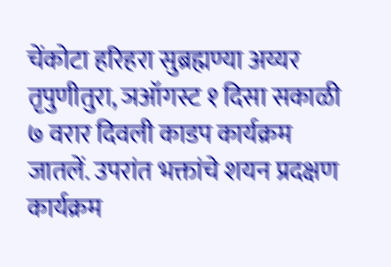चेंकोटा हरिहरा सुब्रह्मण्या अय्यर तृपुणीतुरा, ञऑगस्ट १ दिसा सकाळी ७ वरार दिवली काडप कार्यक्रम जातलें. उपरांत भक्तांचे शयन प्रदक्षण कार्यक्रम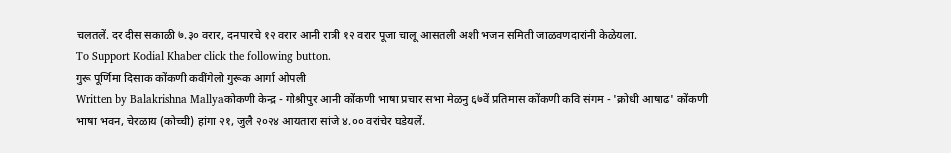चलतलें. दर दीस सकाळी ७.३० वरार, दनपारचे १२ वरार आनी रात्री १२ वरार पूजा चालू आसतली अशी भजन समिती जाळवणदारांनी केळेयला.
To Support Kodial Khaber click the following button.
गुरू पूर्णिमा दिसाक कोंकणी कवींगेलो गुरूक आर्गा ओपली
Written by Balakrishna Mallyaकोकणी केन्द्र - गोश्रीपुर आनी कोंकणी भाषा प्रचार सभा मेळनु ६७वें प्रतिमास कोंकणी कवि संगम - 'क्रोधी आषाढ' कोंकणी भाषा भवन, चेरळाय (कोच्ची) हांगा २१, जुलै २०२४ आयतारा सांजे ४.०० वरांचेर घडेयलें.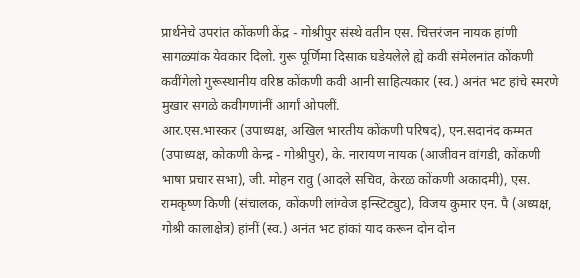प्रार्थनेचे उपरांत कोंकणी केंद्र - गोश्रीपुर संस्थे वतीन एस. चित्तरंजन नायक हांणी सागळ्यांक येवकार दिलो. गुरू पूर्णिमा दिसाक घडेयलेले ह्ये कवी संमेलनांत कोंकणी कवींगेलो गुरूस्थानीय वरिष्ठ कोंकणी कवी आनी साहित्यकार (स्व.) अनंत भट हांचे स्मरणे मुखार सगळे कवीगणांनीं आर्गां ओपलीं.
आर.एस.भास्कर (उपाध्यक्ष, अखिल भारतीय कोंकणी परिषद), एन.सदानंद कम्मत (उपाध्यक्ष, कोकणी केन्द्र - गोश्रीपुर), के. नारायण नायक (आजीवन वांगडी, कोंकणी भाषा प्रचार सभा), जी. मोहन रावु (आदले सचिव, केरळ कोंकणी अकादमी), एस. रामकृष्ण किणी (संचालक, कोंकणी लांग्वेज इन्स्टिट्युट), विजय कुमार एन. पै (अध्यक्ष, गोश्री कालाक्षेत्र) हांनीं (स्व.) अनंत भट हांकां याद करून दोन दोन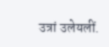उत्रां उलेयलीं.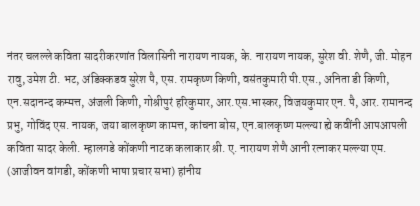नंतर चलल्ले कविता सादरीकरणांत विलासिनी नारायण नायक, के. नारायण नायक, सुरेश वी. शेणै, जी. मोहन रावु, उमेश टी. भट, अंडिक्कडव सुरेश पै, एस. रामकृष्ण किणी, वसंतकुमारी पी.एस., अनिता डी किणी, एन.सदानन्द कम्मत्त, अंजली किणी, गोश्रीपुरं हरिकुमार, आर.एस.भास्कर, विजयकुमार एन. पै, आर. रामानन्द प्रभु, गोविंद एस. नायक, जया बालकृष्ण कामत्त, कांचना बोस, एन.बालकृष्ण मल्ल्या ह्ये कवींनी आपआपली कविता सादर केली. म्हालगडे कोंकणी नाटक कलाकार श्री. ए. नारायण शेणै आनी रत्नाकर मल्ल्या एम. (आजीवन वांगडी, कोंकणी भाषा प्रचार सभा) हांनीय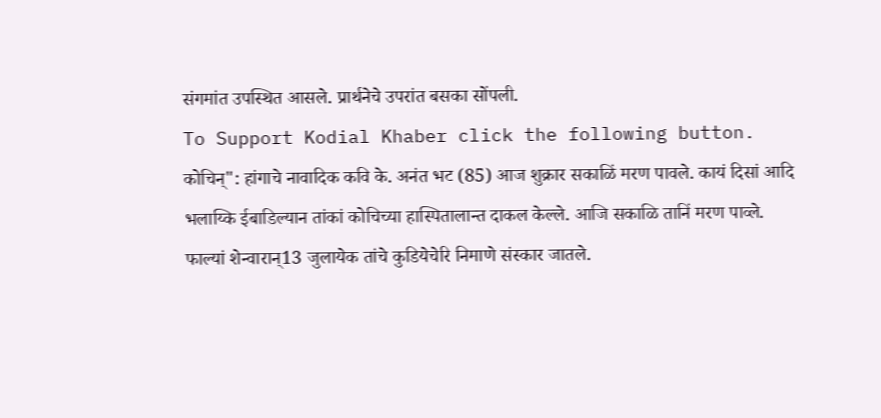संगमांत उपस्थित आसले. प्रार्थनेचे उपरांत बसका सोंपली.
To Support Kodial Khaber click the following button.
कोचिन्": हांगाचे नावादिक कवि के. अनंत भट (85) आज शुक्रार सकाळिं मरण पावले. कायं दिसां आदि भलाय्कि ईबाडिल्यान तांकां कोचिच्या हास्पितालान्त दाकल केल्ले. आजि सकाळि तानिं मरण पाव्ले. फाल्यां शेन्वारान्13 जुलायेक तांचे कुडियेचेरि निमाणे संस्कार जातले.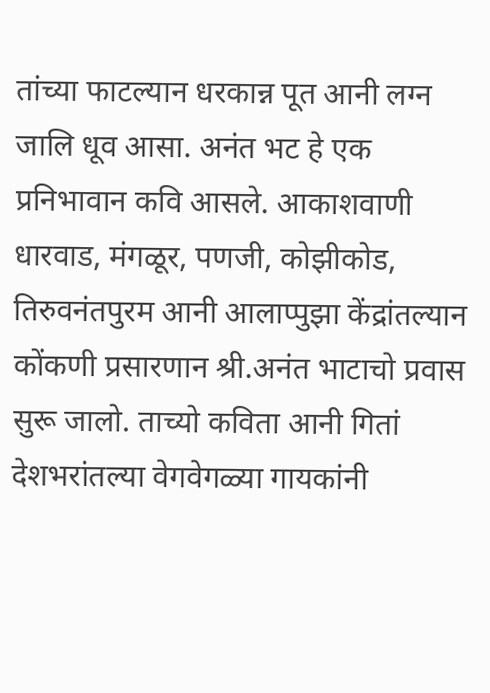तांच्या फाटल्यान धरकान्न पूत आनी लग्न जालि धूव आसा. अनंत भट हे एक प्रनिभावान कवि आसले. आकाशवाणी धारवाड, मंगळूर, पणजी, कोझीकोड, तिरुवनंतपुरम आनी आलाप्पुझा केंद्रांतल्यान कोंकणी प्रसारणान श्री.अनंत भाटाचो प्रवास सुरू जालो. ताच्यो कविता आनी गितां देशभरांतल्या वेगवेगळ्या गायकांनी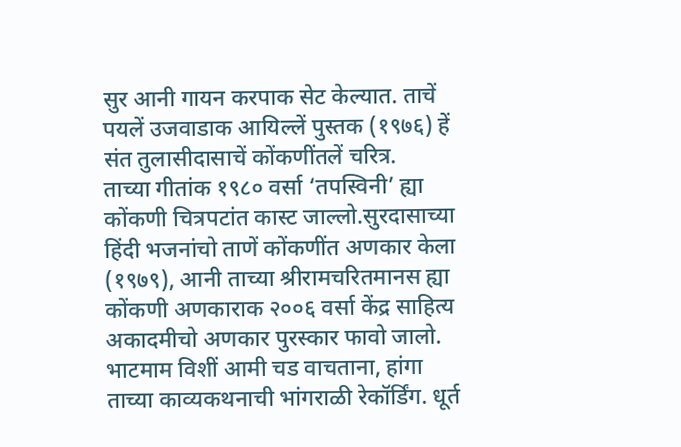सुर आनी गायन करपाक सेट केल्यात. ताचें पयलें उजवाडाक आयिल्लें पुस्तक (१९७६) हें संत तुलासीदासाचें कोंकणींतलें चरित्र.
ताच्या गीतांक १९८० वर्सा ‘तपस्विनी’ ह्या कोंकणी चित्रपटांत कास्ट जाल्लो.सुरदासाच्या हिंदी भजनांचो ताणें कोंकणींत अणकार केला (१९७९), आनी ताच्या श्रीरामचरितमानस ह्या कोंकणी अणकाराक २००६ वर्सा केंद्र साहित्य अकादमीचो अणकार पुरस्कार फावो जालो.
भाटमाम विशीं आमी चड वाचताना, हांगा ताच्या काव्यकथनाची भांगराळी रेकॉर्डिंग. धूर्त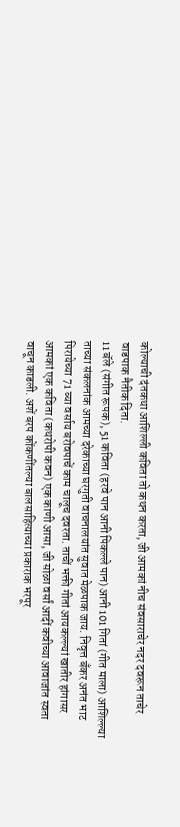कोल्याची दंतकथा आशिल्ली कविता तो कथन करता, जी आमकां नीच संवसाराचेर नदर दवरून ताचेर वाडपाक नैतीक दिता.
11 बॅले (संगीत रूपक), 51 कविता (हरवे पान आनी पिकल्ले पान) आनी 101 गितां (गीत माला) आशिल्ल्या ताच्या संकलनांक आमच्या दरेकाच्या घरगुती वाचनालयांत सुवात मेळपाक जाय. निवृत्त बँकर अनंत भाट पिरायेच्या 71 व्या वर्साय बरोवपाचें काम चालूच दवरता. ताचीं भक्ती गीतां आयकल्ल्यां खातीर हांगासर आमकां एक कविता (कथरोपी कवन) एक काणी आसा, जी सोळा वर्सां आदीं कवीच्या आवाजांत स्वता वाचून काडली. अशें बरप कोंकणींतल्या बालसाहित्याच्या प्रकाराक भरपूर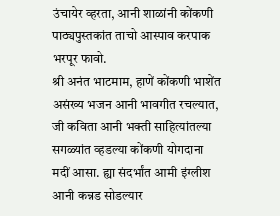उंचायेर व्हरता, आनी शाळांनी कोंकणी पाठ्यपुस्तकांत ताचो आस्पाव करपाक भरपूर फावो.
श्री अनंत भाटमाम, हाणें कोंकणी भाशेंत असंख्य भजन आनी भावगीत रचल्यात, जी कविता आनी भक्ती साहित्यांतल्या सगळ्यांत व्हडल्या कोंकणी योगदाना मदीं आसा. ह्या संदर्भांत आमी इंग्लीश आनी कन्नड सोडल्यार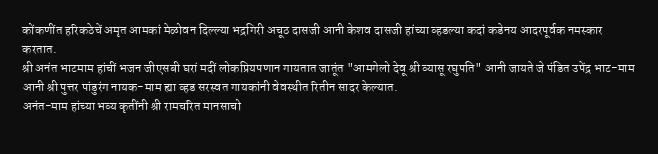कोंकणींत हरिकठेचें अमृत आमकां मेळोवन दिल्ल्या भद्रगिरी अचूठ दासजी आनी केशव दासजी हांच्या व्हडल्या कदां कडेनय आदरपूर्वक नमस्कार करतात.
श्री अनंत भाटमाम हांचीं भजन जीएसबी घरां मदीं लोकप्रियपणान गायतात जातूंत "आमगेलो देवू श्री व्यासू रघुपति" आनी जायते जे पंडित उपेंद्र भाट-माम आनी श्री पुत्तर पांडुरंग नायक-माम ह्या व्हड सरस्वत गायकांनी वेवस्थीत रितीन सादर केल्यात.
अनंत-माम हांच्या भव्य कृतींनी श्री रामचरित मानसाचो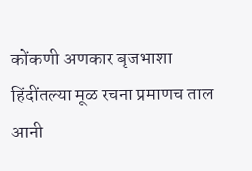कोंकणी अणकार बृजभाशा हिंदींतल्या मूळ रचना प्रमाणच ताल आनी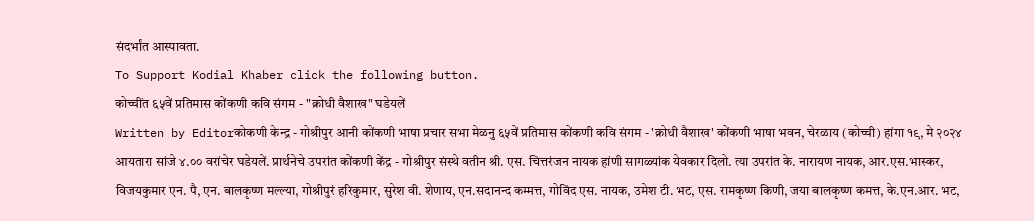संदर्भांत आस्पावता.
To Support Kodial Khaber click the following button.
कोच्चींत ६५वें प्रतिमास कोंकणी कवि संगम - "क्रोधी वैशाख" घडेयलें
Written by Editorकोकणी केन्द्र - गोश्रीपुर आनी कोंकणी भाषा प्रचार सभा मेळनु ६५वें प्रतिमास कोंकणी कवि संगम - 'क्रोधी वैशाख' कोंकणी भाषा भवन, चेरळाय (कोच्ची) हांगा १९, मे २०२४ आयतारा सांजे ४.०० वरांचेर घडेयलें. प्रार्थनेचे उपरांत कोंकणी केंद्र - गोश्रीपुर संस्थे वतीन श्री. एस. चित्तरंजन नायक हांणी सागळ्यांक येवकार दिलो. त्या उपरांत के. नारायण नायक, आर.एस.भास्कर, विजयकुमार एन. पै, एन. बालकृष्ण मल्ल्या, गोश्रीपुरं हरिकुमार, सुरेश वी. शेणाय, एन.सदानन्द कम्मत्त, गोविंद एस. नायक, उमेश टी. भट, एस. रामकृष्ण किणी, जया बालकृष्ण कमत्त, के.एन.आर. भट,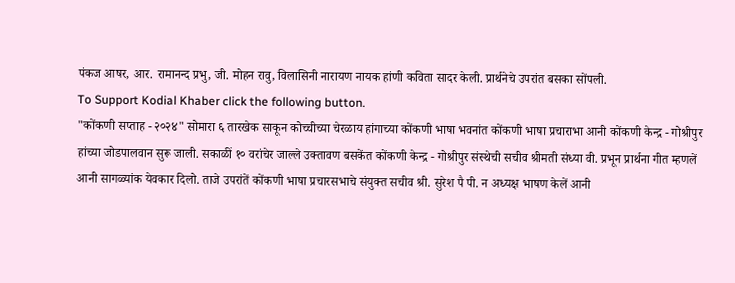पंकज आषर, आर. रामानन्द प्रभु, जी. मोहन रावु, विलासिनी नारायण नायक हांणी कविता सादर केली. प्रार्थनेचे उपरांत बसका सोंपली.
To Support Kodial Khaber click the following button.
"कोंकणी सप्ताह - २०२४" सोमारा ६ तारखेक साकून कोच्चीच्या चेरळाय हांगाच्या कोंकणी भाषा भवनांत कोंकणी भाषा प्रचाराभा आनी कोंकणी केन्द्र - गोश्रीपुर हांच्या जोडपालवान सुरू जाली. सकाळीं १० वरांचेर जाल्ले उक्तावण बसकेंत कोंकणी केन्द्र - गोश्रीपुर संस्थेची सचीव श्रीमती संध्या वी. प्रभून प्रार्थना गीत म्हणलें आनी सागळ्यांक येवकार दिलो. ताजे उपरांतें कोंकणी भाषा प्रचारसभाचे संयुक्त सचीव श्री. सुरेश पै पी. न अध्यक्ष भाषण केलें आनी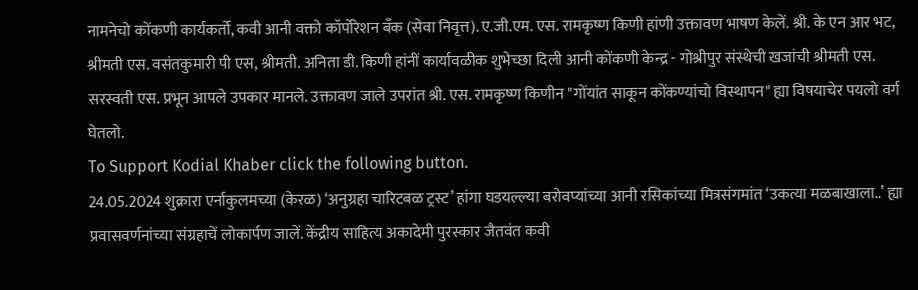नामनेचो कोंकणी कार्यकर्तो, कवी आनी वक्तो कॉर्पोरेशन बँक (सेवा निवृत्त). ए.जी.एम. एस. रामकृष्ण किणी हांणी उक्तावण भाषण केलें. श्री. के एन आर भट, श्रीमती एस. वसंतकुमारी पी एस, श्रीमती. अनिता डी. किणी हांनीं कार्यावळीक शुभेच्छा दिली आनी कोंकणी केन्द्र - गोश्रीपुर संस्थेची खजांची श्रीमती एस. सरस्वती एस. प्रभून आपले उपकार मानले. उक्तावण जाले उपरांत श्री. एस. रामकृष्ण किणीन "गोंयांत साकून कोंकण्यांचो विस्थापन" ह्या विषयाचेर पयलो वर्ग घेतलो.
To Support Kodial Khaber click the following button.
24.05.2024 शुक्रारा एर्नाकुलमच्या (केरळ) ‘अनुग्रहा चारिटबळ ट्रस्ट’ हांगा घडयल्ल्या बरोवप्यांच्या आनी रसिकांच्या मित्रसंगमांत ‘उकत्या मळबाखाला..’ ह्या प्रवासवर्णनांच्या संग्रहाचें लोकार्पण जालें. केंद्रीय साहित्य अकादेमी पुरस्कार जैतवंत कवी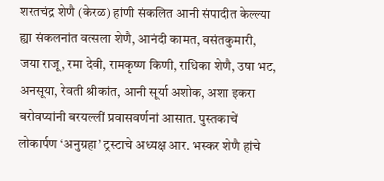शरतचंद्र शेणै (केरळ) हांणी संकलित आनी संपादीत केल्ल्या ह्या संकलनांत वत्सला शेणै, आनंदी कामत, वसंतकुमारी, जया राजू, रमा देवी, रामकृष्ण किणी, राधिका शेणै, उषा भट, अनसूया, रेवती श्रीकांत, आनी सूर्या अशोक, अशा इकरा बरोवप्यांनी बरयल्लीं प्रवासवर्णनां आसात. पुस्तकाचें लोकार्पण ‘अनुग्रहा’ ट्रस्टाचे अध्यक्ष आर. भस्कर शेणै हांचे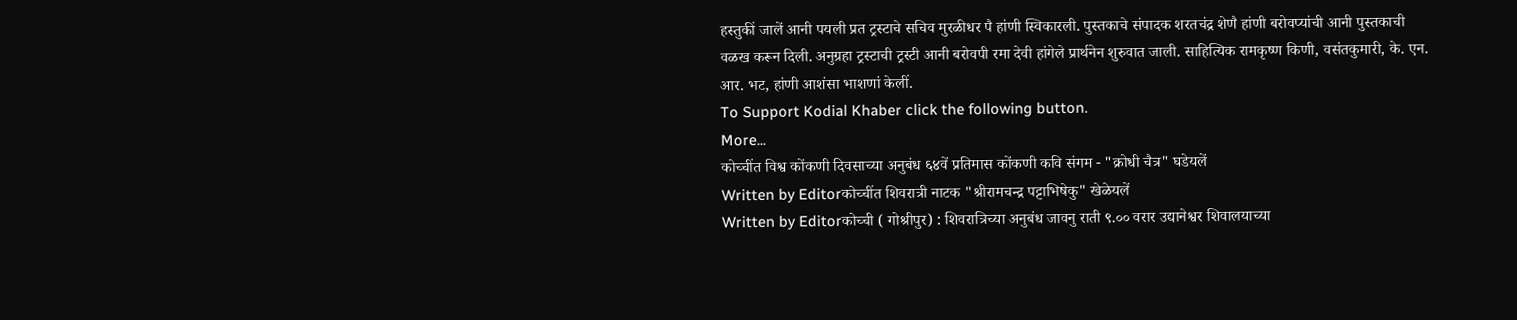हस्तुकीं जालें आनी पयली प्रत ट्रस्टाचे सचिव मुरळीधर पै हांणी स्विकारली. पुस्तकाचे संपादक शरतचंद्र शेणै हांणी बरोवप्यांची आनी पुस्तकाची वळख करून दिली. अनुग्रहा ट्रस्टाची ट्रस्टी आनी बरोवपी रमा देवी हांगेले प्रार्थनेन शुरुवात जाली. साहित्यिक रामकृष्ण किणी, वसंतकुमारी, के. एन. आर. भट, हांणी आशंसा भाशणां केलीं.
To Support Kodial Khaber click the following button.
More...
कोच्चींत विश्व कोंकणी दिवसाच्या अनुबंध ६४वें प्रतिमास कोंकणी कवि संगम - "क्रोधी चैत्र" घडेयलें
Written by Editorकोच्चींत शिवरात्री नाटक "श्रीरामचन्द्र पट्टाभिषेकु" खेळेयलें
Written by Editorकोच्ची ( गोश्रीपुर) : शिवरात्रिच्या अनुबंध जावनु राती ९.०० वरार उद्यानेश्वर शिवालयाच्या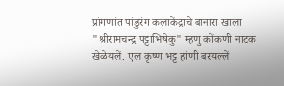प्रांगणांत पांडुरंग कलाकेंद्राचे बानारा खाला "श्रीरामचन्द्र पट्टाभिषेकु" म्हणु कोंकणी नाटक खेळेयलें. एल कृष्ण भट्ट हांणी बरयल्लें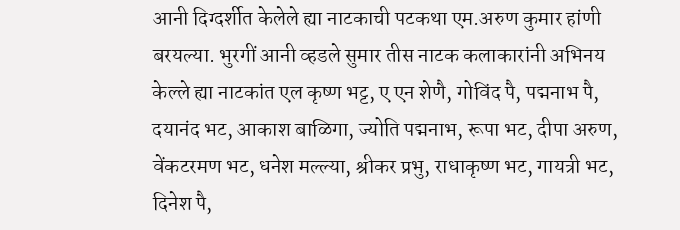आनी दिग्दर्शीत केलेले ह्या नाटकाची पटकथा एम.अरुण कुमार हांणी बरयल्या. भुरगीं आनी व्हडले सुमार तीस नाटक कलाकारांनी अभिनय केल्ले ह्या नाटकांत एल कृष्ण भट्ट, ए एन शेणै, गोविंद पै, पद्मनाभ पै, दयानंद भट, आकाश बाळिगा, ज्योति पद्मनाभ, रूपा भट, दीपा अरुण, वेंकटरमण भट, धनेश मल्ल्या, श्रीकर प्रभु, राधाकृष्ण भट, गायत्री भट, दिनेश पै,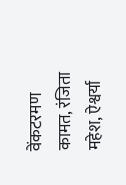वेंकटरमण कामत, रंजिता महेश, ऐश्वर्या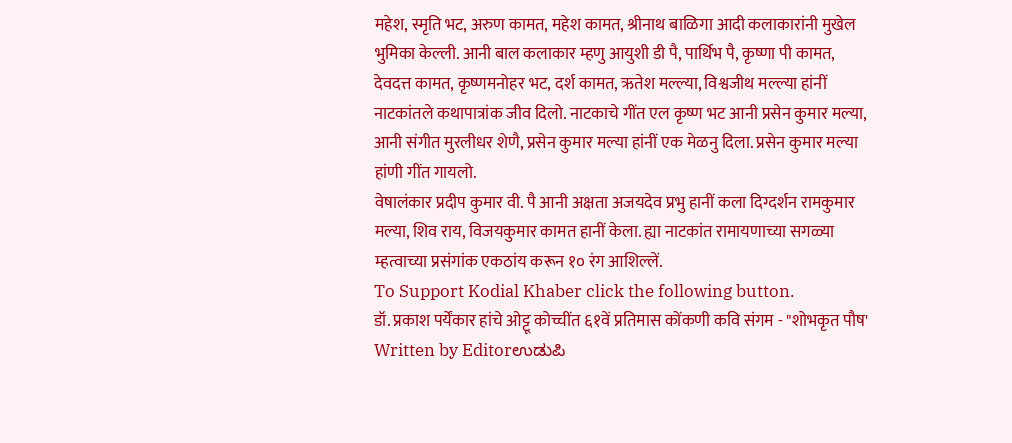महेश, स्मृति भट, अरुण कामत, महेश कामत, श्रीनाथ बाळिगा आदी कलाकारांनी मुखेल भुमिका केल्ली. आनी बाल कलाकार म्हणु आयुशी डी पै, पार्थिभ पै, कृष्णा पी कामत, देवदत्त कामत, कृष्णमनोहर भट, दर्श कामत, ऋतेश मल्ल्या, विश्वजीथ मल्ल्या हांनीं नाटकांतले कथापात्रांक जीव दिलो. नाटकाचे गींत एल कृष्ण भट आनी प्रसेन कुमार मल्या, आनी संगीत मुरलीधर शेणै, प्रसेन कुमार मल्या हांनीं एक मेळनु दिला. प्रसेन कुमार मल्या हांणी गींत गायलो.
वेषालंकार प्रदीप कुमार वी. पै आनी अक्षता अजयदेव प्रभु हानीं कला दिग्दर्शन रामकुमार मल्या, शिव राय, विजयकुमार कामत हानीं केला. ह्या नाटकांत रामायणाच्या सगळ्या म्हत्वाच्या प्रसंगांक एकठांय करून १० रंग आशिल्लें.
To Support Kodial Khaber click the following button.
डॉ. प्रकाश पर्येंकार हांचे ओट्टू कोच्चींत ६१वें प्रतिमास कोंकणी कवि संगम - "शोभकृत पौष'
Written by Editorಉಡುಪಿ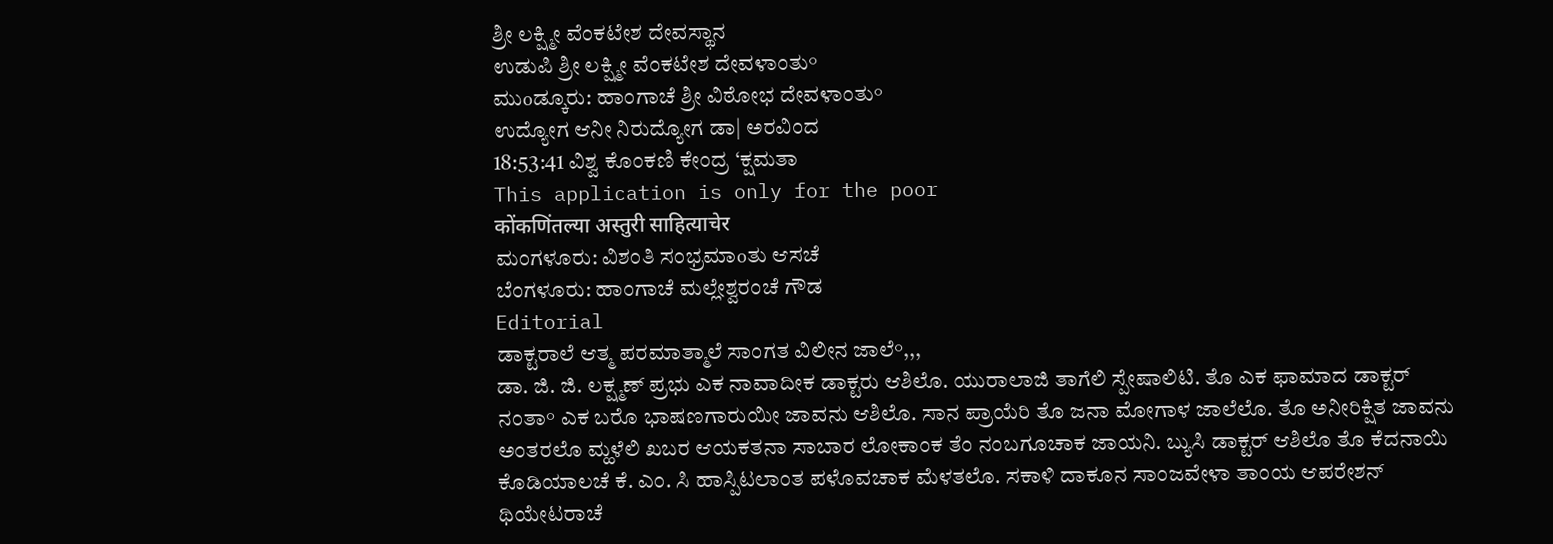ಶ್ರೀ ಲಕ್ಷ್ಮೀ ವೆಂಕಟೇಶ ದೇವಸ್ಥಾನ
ಉಡುಪಿ ಶ್ರೀ ಲಕ್ಷ್ಮೀ ವೆಂಕಟೇಶ ದೇವಳಾಂತು°
ಮುοಡ್ಕೂರು: ಹಾಂಗಾಚೆ ಶ್ರೀ ವಿಠೋಭ ದೇವಳಾಂತು°
ಉದ್ಯೋಗ ಆನೀ ನಿರುದ್ಯೋಗ ಡಾ| ಅರವಿಂದ
18:53:41 ವಿಶ್ವ ಕೊಂಕಣಿ ಕೇಂದ್ರ ‘ಕ್ಷಮತಾ
This application is only for the poor
कोंकणिंतल्या अस्तुरी साहित्याचेर
ಮಂಗಳೂರು: ವಿಶಂತಿ ಸಂಭ್ರಮಾοತು ಆಸಚೆ
ಬೆಂಗಳೂರು: ಹಾಂಗಾಚೆ ಮಲ್ಲೇಶ್ವರಂಚೆ ಗೌಡ
Editorial
ಡಾಕ್ಟರಾಲೆ ಆತ್ಮ ಪರಮಾತ್ಮಾಲೆ ಸಾಂಗತ ವಿಲೀನ ಜಾಲೆ°,,,
ಡಾ. ಜಿ. ಜಿ. ಲಕ್ಷ್ಮಣ್ ಪ್ರಭು ಎಕ ನಾವಾದೀಕ ಡಾಕ್ಟರು ಆಶಿಲೊ. ಯುರಾಲಾಜಿ ತಾಗೆಲಿ ಸ್ಪೇಷಾಲಿಟಿ. ತೊ ಎಕ ಫಾಮಾದ ಡಾಕ್ಟರ್ ನಂತಾ° ಎಕ ಬರೊ ಭಾಷಣಗಾರುಯೀ ಜಾವನು ಆಶಿಲೊ. ಸಾನ ಪ್ರಾಯೆರಿ ತೊ ಜನಾ ಮೋಗಾಳ ಜಾಲೆಲೊ. ತೊ ಅನೀರಿಕ್ಷಿತ ಜಾವನು ಅಂತರಲೊ ಮ್ಹಳೆಲಿ ಖಬರ ಆಯಕತನಾ ಸಾಬಾರ ಲೋಕಾಂಕ ತೆಂ ನಂಬಗೂಚಾಕ ಜಾಯನಿ. ಬ್ಯುಸಿ ಡಾಕ್ಟರ್ ಆಶಿಲೊ ತೊ ಕೆದನಾಯಿ ಕೊಡಿಯಾಲಚೆ ಕೆ. ಎಂ. ಸಿ ಹಾಸ್ಪಿಟಲಾಂತ ಪಳೊವಚಾಕ ಮೆಳತಲೊ. ಸಕಾಳಿ ದಾಕೂನ ಸಾಂಜವೇಳಾ ತಾಂಯ ಆಪರೇಶನ್ ಥಿಯೇಟರಾಚೆ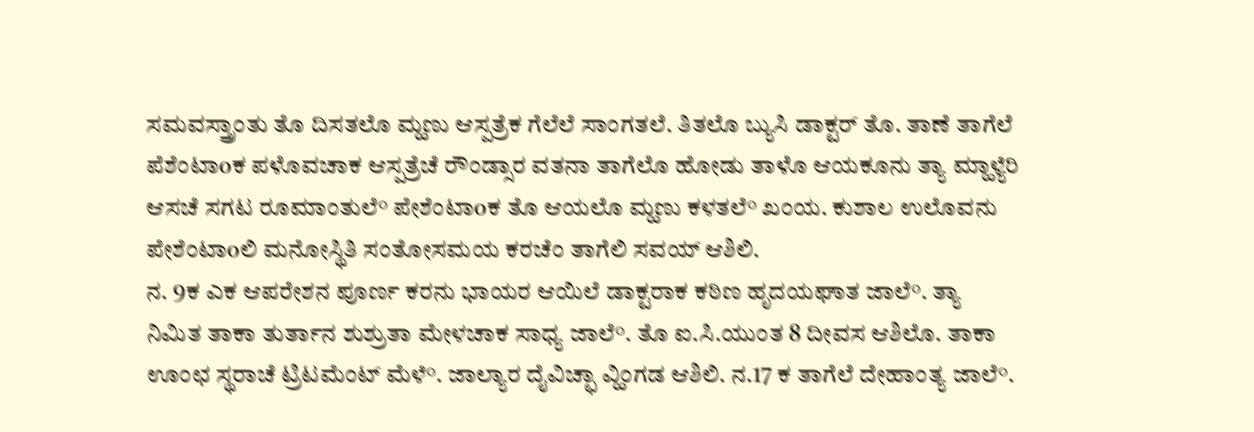ಸಮವಸ್ತ್ರಾಂತು ತೊ ದಿಸತಲೊ ಮ್ಹಣು ಆಸ್ಪತ್ರೆಕ ಗೆಲೆಲೆ ಸಾಂಗತಲೆ. ತಿತಲೊ ಬ್ಯುಸಿ ಡಾಕ್ಟರ್ ತೊ. ತಾಣೆ ತಾಗೆಲೆ ಪೆಶೆಂಟಾoಕ ಪಳೊವಚಾಕ ಆಸ್ಪತ್ರೆಚೆ ರೌಂಡ್ಸಾರ ವತನಾ ತಾಗೆಲೊ ಹೋಡು ತಾಳೊ ಆಯಕೂನು ತ್ಯಾ ಮ್ಹಾಳ್ಯೆರಿ ಆಸಚೆ ಸಗಟ ರೂಮಾಂತುಲೆ° ಪೇಶೆಂಟಾoಕ ತೊ ಆಯಲೊ ಮ್ಹಣು ಕಳತಲೆ° ಖಂಯ. ಕುಶಾಲ ಉಲೊವನು ಪೇಶೆಂಟಾoಲಿ ಮನೋಸ್ಥಿತಿ ಸಂತೋಸಮಯ ಕರಚೆಂ ತಾಗೆಲಿ ಸವಯ್ ಆಶಿಲಿ.
ನ. 9ಕ ಎಕ ಆಪರೇಶನ ಪೂರ್ಣ ಕರನು ಭಾಯರ ಆಯಿಲೆ ಡಾಕ್ಟರಾಕ ಕಠಿಣ ಹೃದಯಘಾತ ಜಾಲೆ°. ತ್ಯಾ ನಿಮಿತ ತಾಕಾ ತುರ್ತಾನ ಶುಶ್ರುತಾ ಮೇಳಚಾಕ ಸಾಧ್ಯ ಜಾಲೆ°. ತೊ ಐ.ಸಿ.ಯುಂತ 8 ದೀವಸ ಆಶಿಲೊ. ತಾಕಾ ಊಂಛ ಸ್ಥರಾಚೆ ಟ್ರಿಟಮೆಂಟ್ ಮೆಳೆ°. ಜಾಲ್ಯಾರ ದೈವಿಚ್ಛಾ ವ್ಹಿಂಗಡ ಆಶಿಲಿ. ನ.17 ಕ ತಾಗೆಲೆ ದೇಹಾಂತ್ಯ ಜಾಲೆ°.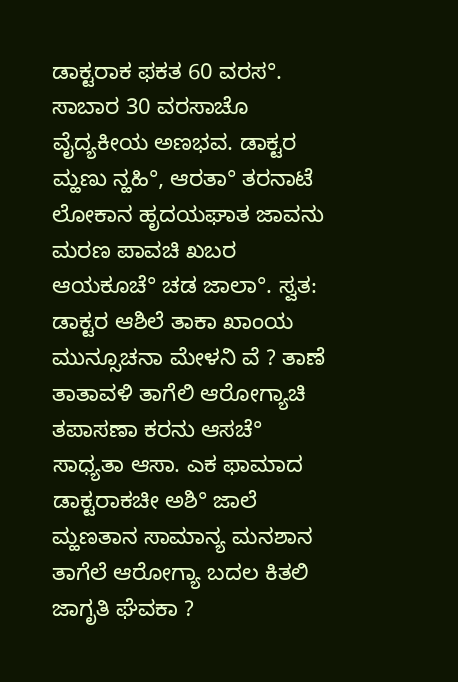ಡಾಕ್ಟರಾಕ ಫಕತ 60 ವರಸ°. ಸಾಬಾರ 30 ವರಸಾಚೊ ವೈದ್ಯಕೀಯ ಅಣಭವ. ಡಾಕ್ಟರ ಮ್ಹಣು ನ್ಹಹಿ°, ಆರತಾ° ತರನಾಟೆ ಲೋಕಾನ ಹೃದಯಘಾತ ಜಾವನು ಮರಣ ಪಾವಚಿ ಖಬರ ಆಯಕೂಚೆ° ಚಡ ಜಾಲಾ°. ಸ್ವತ: ಡಾಕ್ಟರ ಆಶಿಲೆ ತಾಕಾ ಖಾಂಯ ಮುನ್ಸೂಚನಾ ಮೇಳನಿ ವೆ ? ತಾಣೆ ತಾತಾವಳಿ ತಾಗೆಲಿ ಆರೋಗ್ಯಾಚಿ ತಪಾಸಣಾ ಕರನು ಆಸಚೆ° ಸಾಧ್ಯತಾ ಆಸಾ. ಎಕ ಫಾಮಾದ ಡಾಕ್ಟರಾಕಚೀ ಅಶಿ° ಜಾಲೆ ಮ್ಹಣತಾನ ಸಾಮಾನ್ಯ ಮನಶಾನ ತಾಗೆಲೆ ಆರೋಗ್ಯಾ ಬದಲ ಕಿತಲಿ ಜಾಗೃತಿ ಘೆವಕಾ ?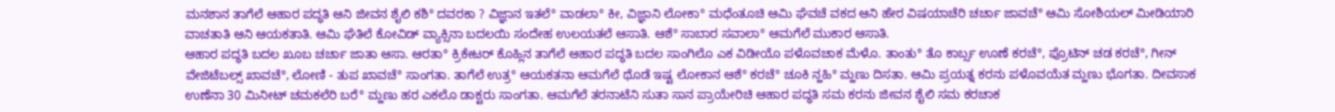ಮನಶಾನ ತಾಗೆಲೆ ಆಹಾರ ಪದ್ಧತಿ ಆನಿ ಜೀವನ ಶೈಲಿ ಕಶಿ° ದವರಕಾ ? ವಿಜ್ಞಾನ ಇತಲೆ° ವಾಡಲಾ° ಕೀ, ವಿಜ್ಞಾನಿ ಲೋಕಾ° ಮಧೆಂತೂಚಿ ಆಮಿ ಘೆವಚೆ ವಕದ ಆನಿ ಹೇರ ವಿಷಯಾಚೆರಿ ಚರ್ಚಾ ಜಾವಚೆ° ಆಮಿ ಸೋಶಿಯಲ್ ಮೀಡಿಯಾರಿ ವಾಚತಾತಿ ಆನಿ ಆಯಕತಾತಿ. ಆಮಿ ಘೆತಿಲೆ ಕೋವಿಡ್ ವ್ಯಾಕ್ಸಿನಾ ಬದಲಯಿ ಸಂದೇಹ ಉಲಯತಲೆ ಆಸಾತಿ. ಆಶೆ° ಸಾಬಾರ ಸವಾಲಾ° ಆಮಗೆಲೆ ಮುಕಾರ ಆಸಾತಿ.
ಆಹಾರ ಪದ್ಧತಿ ಬದಲ ಖೂಬ ಚರ್ಚಾ ಜಾತಾ ಆಸಾ. ಆರತಾ° ಕ್ರಿಕೇಟರ್ ಕೊಹ್ಲಿನ ತಾಗೆಲೆ ಆಹಾರ ಪದ್ಧತಿ ಬದಲ ಸಾಂಗಿಲೊ ಎಕ ವಿಡೀಯೊ ಪಳೊವಚಾಕ ಮೆಳೊ. ತಾಂತು° ತೊ ಕಾರ್ಬ್ಸ ಊಣೆ ಕರಚೆ°, ಪ್ರೊಟಿನ್ ಚಡ ಕರಚೆ°, ಗೀನ್ ವೇಜಿಟೆಬಲ್ಸ್ ಖಾವಚೆ°, ಲೋಣಿ - ತುಪ ಖಾವಚೆ° ಸಾಂಗತಾ. ತಾಗೆಲೆ ಉತ್ರ° ಆಯಕತನಾ ಆಮಗೆಲೆ ಥೊಡೆ ಇಷ್ಟ ಲೋಕಾನ ಆಶೆ° ಕರಚೆ° ಚೂಕಿ ನ್ಹಹಿ° ಮ್ಹಣು ದಿಸತಾ. ಆಮಿ ಪ್ರಯತ್ನ ಕರನು ಪಳೊವಯೆತ ಮ್ಹಣು ಭೊಗತಾ. ದೀವಸಾಕ ಉಣೆನಾ 30 ಮಿನೀಟ್ ಚಮಕಲೆರಿ ಬರೆ° ಮ್ಹಣು ಹರ ಎಕಲೊ ಡಾಕ್ಟರು ಸಾಂಗತಾ. ಆಮಗೆಲೆ ತರನಾಟೆನಿ ಸುತಾ ಸಾನ ಪ್ರಾಯೇರಿಚಿ ಆಹಾರ ಪದ್ಧತಿ ಸಮ ಕರನು ಜೀವನ ಶೈಲಿ ಸಮ ಕರಚಾಕ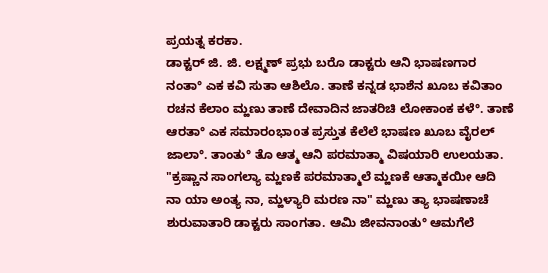ಪ್ರಯತ್ನ ಕರಕಾ.
ಡಾಕ್ಟರ್ ಜಿ. ಜಿ. ಲಕ್ಷ್ಮಣ್ ಪ್ರಭು ಬರೊ ಡಾಕ್ಟರು ಆನಿ ಭಾಷಣಗಾರ ನಂತಾ° ಎಕ ಕವಿ ಸುತಾ ಆಶಿಲೊ. ತಾಣೆ ಕನ್ನಡ ಭಾಶೆನ ಖೂಬ ಕವಿತಾಂ ರಚನ ಕೆಲಾಂ ಮ್ಹಣು ತಾಣೆ ದೇವಾದಿನ ಜಾತರಿಚಿ ಲೋಕಾಂಕ ಕಳೆ°. ತಾಣೆ ಆರತಾ° ಎಕ ಸಮಾರಂಭಾoತ ಪ್ರಸ್ತುತ ಕೆಲೆಲೆ ಭಾಷಣ ಖೂಬ ವೈರಲ್ ಜಾಲಾ°. ತಾಂತು° ತೊ ಆತ್ಮ ಆನಿ ಪರಮಾತ್ಮಾ ವಿಷಯಾರಿ ಉಲಯತಾ.
"ಕ್ರಷ್ಣಾನ ಸಾಂಗಲ್ಯಾ ಮ್ಹಣಕೆ ಪರಮಾತ್ಮಾಲೆ ಮ್ಹಣಕೆ ಆತ್ಮಾಕಯೀ ಆದಿ ನಾ ಯಾ ಅಂತ್ಯ ನಾ, ಮ್ಹಳ್ಯಾರಿ ಮರಣ ನಾ" ಮ್ಹಣು ತ್ಯಾ ಭಾಷಣಾಚೆ ಶುರುವಾತಾರಿ ಡಾಕ್ಟರು ಸಾಂಗತಾ. ಆಮಿ ಜೀವನಾಂತು° ಆಮಗೆಲೆ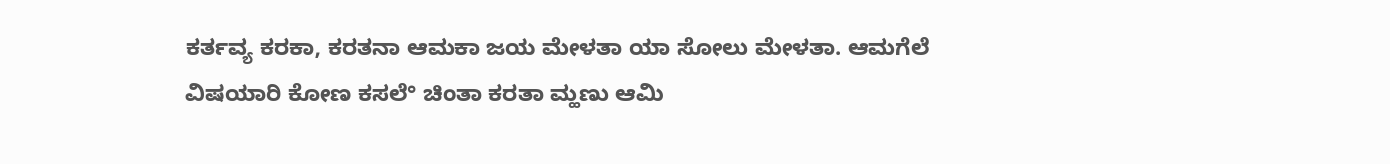ಕರ್ತವ್ಯ ಕರಕಾ, ಕರತನಾ ಆಮಕಾ ಜಯ ಮೇಳತಾ ಯಾ ಸೋಲು ಮೇಳತಾ. ಆಮಗೆಲೆ ವಿಷಯಾರಿ ಕೋಣ ಕಸಲೆ° ಚಿಂತಾ ಕರತಾ ಮ್ಹಣು ಆಮಿ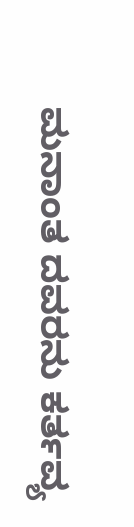ಮನಾಂತ ದವರನು ಕರ್ತವ್ಯ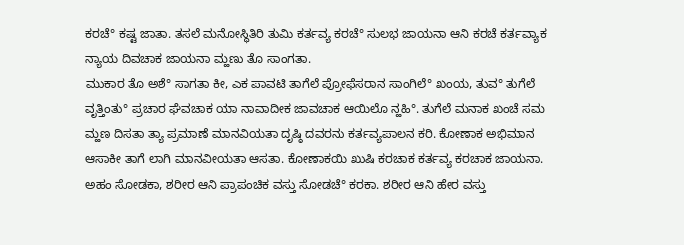ಕರಚೆ° ಕಷ್ಟ ಜಾತಾ. ತಸಲೆ ಮನೋಸ್ಥಿತಿರಿ ತುಮಿ ಕರ್ತವ್ಯ ಕರಚೆ° ಸುಲಭ ಜಾಯನಾ ಆನಿ ಕರಚೆ ಕರ್ತವ್ಯಾಕ ನ್ಯಾಯ ದಿವಚಾಕ ಜಾಯನಾ ಮ್ಹಣು ತೊ ಸಾಂಗತಾ.
ಮುಕಾರ ತೊ ಅಶೆ° ಸಾಗತಾ ಕೀ, ಎಕ ಪಾವಟಿ ತಾಗೆಲೆ ಪ್ರೋಫೆಸರಾನ ಸಾಂಗಿಲೆ° ಖಂಯ, ತುವ° ತುಗೆಲೆ ವೃತ್ತಿಂತು° ಪ್ರಚಾರ ಘೆವಚಾಕ ಯಾ ನಾವಾದೀಕ ಜಾವಚಾಕ ಆಯಿಲೊ ನ್ಹಹಿ°. ತುಗೆಲೆ ಮನಾಕ ಖಂಚೆ ಸಮ ಮ್ಹಣ ದಿಸತಾ ತ್ಯಾ ಪ್ರಮಾಣೆ ಮಾನವಿಯತಾ ದೃಷ್ಠಿ ದವರನು ಕರ್ತವ್ಯಪಾಲನ ಕರಿ. ಕೋಣಾಕ ಅಭಿಮಾನ ಆಸಾಕೀ ತಾಗೆ ಲಾಗಿ ಮಾನವೀಯತಾ ಆಸತಾ. ಕೋಣಾಕಯಿ ಖುಷಿ ಕರಚಾಕ ಕರ್ತವ್ಯ ಕರಚಾಕ ಜಾಯನಾ. ಅಹಂ ಸೋಡಕಾ, ಶರೀರ ಆನಿ ಪ್ರಾಪಂಚಿಕ ವಸ್ತು ಸೋಡಚೆ° ಕರಕಾ. ಶರೀರ ಆನಿ ಹೇರ ವಸ್ತು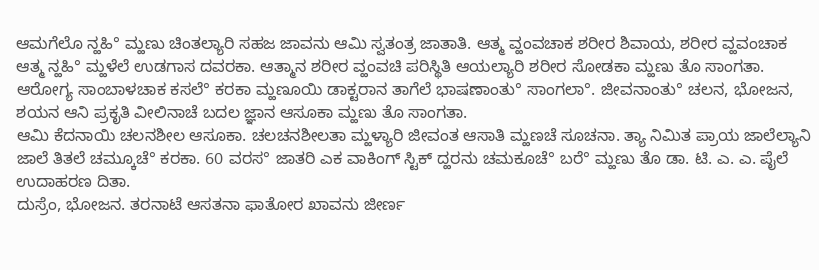ಆಮಗೆಲೊ ನ್ಹಹಿ° ಮ್ಹಣು ಚಿಂತಲ್ಯಾರಿ ಸಹಜ ಜಾವನು ಆಮಿ ಸ್ವತಂತ್ರ ಜಾತಾತಿ. ಆತ್ಮ ವ್ಹಂವಚಾಕ ಶರೀರ ಶಿವಾಯ, ಶರೀರ ವ್ಹವಂಚಾಕ ಆತ್ಮ ನ್ಹಹಿ° ಮ್ಹಳೆಲೆ ಉಡಗಾಸ ದವರಕಾ. ಆತ್ಮಾನ ಶರೀರ ವ್ಹಂವಚಿ ಪರಿಸ್ಥಿತಿ ಆಯಲ್ಯಾರಿ ಶರೀರ ಸೋಡಕಾ ಮ್ಹಣು ತೊ ಸಾಂಗತಾ.
ಆರೋಗ್ಯ ಸಾಂಬಾಳಚಾಕ ಕಸಲೆ° ಕರಕಾ ಮ್ಹಣೂಯಿ ಡಾಕ್ಟರಾನ ತಾಗೆಲೆ ಭಾಷಣಾಂತು° ಸಾಂಗಲಾ°. ಜೀವನಾಂತು° ಚಲನ, ಭೋಜನ, ಶಯನ ಆನಿ ಪ್ರಕೃತಿ ವೀಲಿನಾಚೆ ಬದಲ ಜ್ಞಾನ ಆಸೂಕಾ ಮ್ಹಣು ತೊ ಸಾಂಗತಾ.
ಆಮಿ ಕೆದನಾಯಿ ಚಲನಶೀಲ ಆಸೂಕಾ. ಚಲಚನಶೀಲತಾ ಮ್ಹಳ್ಯಾರಿ ಜೀವಂತ ಆಸಾತಿ ಮ್ಹಣಚೆ ಸೂಚನಾ. ತ್ಯಾ ನಿಮಿತ ಪ್ರಾಯ ಜಾಲೆಲ್ಯಾನಿ ಜಾಲೆ ತಿತಲೆ ಚಮ್ಕೂಚೆ° ಕರಕಾ. 60 ವರಸ° ಜಾತರಿ ಎಕ ವಾಕಿಂಗ್ ಸ್ಟಿಕ್ ದ್ಹರನು ಚಮಕೂಚೆ° ಬರೆ° ಮ್ಹಣು ತೊ ಡಾ. ಟಿ. ಎ. ಎ. ಪೈಲೆ ಉದಾಹರಣ ದಿತಾ.
ದುಸ್ರೆಂ, ಭೋಜನ. ತರನಾಟೆ ಆಸತನಾ ಫಾತೋರ ಖಾವನು ಜೀರ್ಣ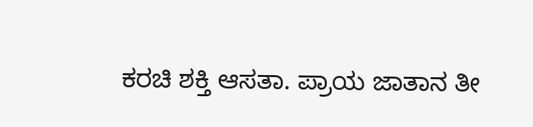ಕರಚಿ ಶಕ್ತಿ ಆಸತಾ. ಪ್ರಾಯ ಜಾತಾನ ತೀ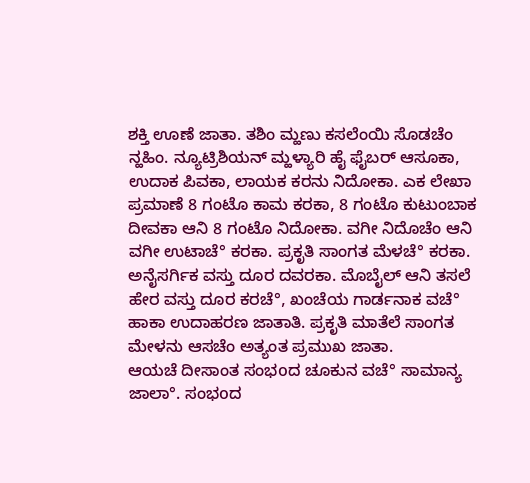ಶಕ್ತಿ ಊಣೆ ಜಾತಾ. ತಶಿಂ ಮ್ಹಣು ಕಸಲೆಂಯಿ ಸೊಡಚೆಂ ನ್ಹಹಿಂ. ನ್ಯೂಟ್ರಿಶಿಯನ್ ಮ್ಹಳ್ಯಾರಿ ಹೈ ಫೈಬರ್ ಆಸೂಕಾ, ಉದಾಕ ಪಿವಕಾ, ಲಾಯಕ ಕರನು ನಿದೋಕಾ. ಎಕ ಲೇಖಾ ಪ್ರಮಾಣೆ 8 ಗಂಟೊ ಕಾಮ ಕರಕಾ, 8 ಗಂಟೊ ಕುಟುಂಬಾಕ ದೀವಕಾ ಆನಿ 8 ಗಂಟೊ ನಿದೋಕಾ. ವಗೀ ನಿದೊಚೆಂ ಆನಿ ವಗೀ ಉಟಾಚೆ° ಕರಕಾ. ಪ್ರಕೃತಿ ಸಾಂಗತ ಮೆಳಚೆ° ಕರಕಾ. ಅನೈಸರ್ಗಿಕ ವಸ್ತು ದೂರ ದವರಕಾ. ಮೊಬೈಲ್ ಆನಿ ತಸಲೆ ಹೇರ ವಸ್ತು ದೂರ ಕರಚೆ°, ಖಂಚೆಯ ಗಾರ್ಡನಾಕ ವಚೆ° ಹಾಕಾ ಉದಾಹರಣ ಜಾತಾತಿ. ಪ್ರಕೃತಿ ಮಾತೆಲೆ ಸಾಂಗತ ಮೇಳನು ಆಸಚೆಂ ಅತ್ಯಂತ ಪ್ರಮುಖ ಜಾತಾ.
ಆಯಚೆ ದೀಸಾಂತ ಸಂಭoದ ಚೂಕುನ ವಚೆ° ಸಾಮಾನ್ಯ ಜಾಲಾ°. ಸಂಭoದ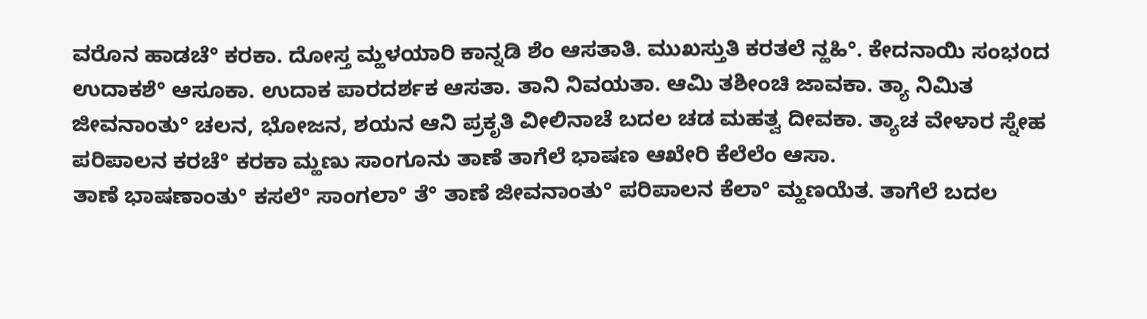ವರೊನ ಹಾಡಚೆ° ಕರಕಾ. ದೋಸ್ತ ಮ್ಹಳಯಾರಿ ಕಾನ್ನಡಿ ಶೆಂ ಆಸತಾತಿ. ಮುಖಸ್ತುತಿ ಕರತಲೆ ನ್ಹಹಿ°. ಕೇದನಾಯಿ ಸಂಭoದ ಉದಾಕಶೆ° ಆಸೂಕಾ. ಉದಾಕ ಪಾರದರ್ಶಕ ಆಸತಾ. ತಾನಿ ನಿವಯತಾ. ಆಮಿ ತಶೀಂಚಿ ಜಾವಕಾ. ತ್ಯಾ ನಿಮಿತ ಜೀವನಾಂತು° ಚಲನ, ಭೋಜನ, ಶಯನ ಆನಿ ಪ್ರಕೃತಿ ವೀಲಿನಾಚೆ ಬದಲ ಚಡ ಮಹತ್ವ ದೀವಕಾ. ತ್ಯಾಚ ವೇಳಾರ ಸ್ನೇಹ ಪರಿಪಾಲನ ಕರಚೆ° ಕರಕಾ ಮ್ಹಣು ಸಾಂಗೂನು ತಾಣೆ ತಾಗೆಲೆ ಭಾಷಣ ಆಖೇರಿ ಕೆಲೆಲೆಂ ಆಸಾ.
ತಾಣೆ ಭಾಷಣಾಂತು° ಕಸಲೆ° ಸಾಂಗಲಾ° ತೆ° ತಾಣೆ ಜೀವನಾಂತು° ಪರಿಪಾಲನ ಕೆಲಾ° ಮ್ಹಣಯೆತ. ತಾಗೆಲೆ ಬದಲ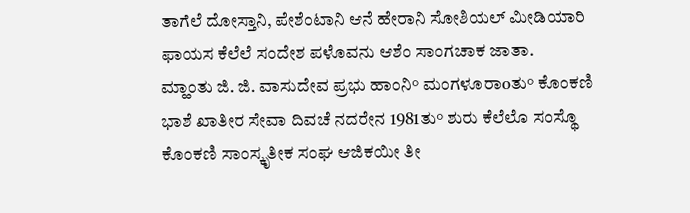ತಾಗೆಲೆ ದೋಸ್ತಾನಿ, ಪೇಶೆಂಟಾನಿ ಆನೆ ಹೇರಾನಿ ಸೋಶಿಯಲ್ ಮೀಡಿಯಾರಿ ಫಾಯಸ ಕೆಲೆಲೆ ಸಂದೇಶ ಪಳೊವನು ಆಶೆಂ ಸಾಂಗಚಾಕ ಜಾತಾ.
ಮ್ಹಾಂತು ಜಿ. ಜಿ. ವಾಸುದೇವ ಪ್ರಭು ಹಾಂನಿ° ಮಂಗಳೂರಾoತು° ಕೊಂಕಣಿ ಭಾಶೆ ಖಾತೀರ ಸೇವಾ ದಿವಚೆ ನದರೇನ 1981ತು° ಶುರು ಕೆಲೆಲೊ ಸಂಸ್ಥೊ ಕೊಂಕಣಿ ಸಾಂಸ್ಕೃತೀಕ ಸಂಘ ಆಜಿಕಯೀ ತೀ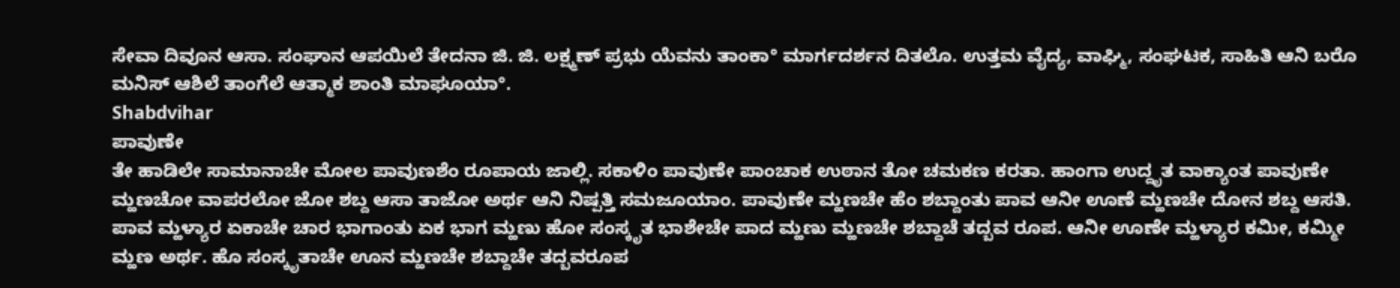ಸೇವಾ ದಿವೂನ ಆಸಾ. ಸಂಘಾನ ಆಪಯಿಲೆ ತೇದನಾ ಜಿ. ಜಿ. ಲಕ್ಷ್ಮಣ್ ಪ್ರಭು ಯೆವನು ತಾಂಕಾ° ಮಾರ್ಗದರ್ಶನ ದಿತಲೊ. ಉತ್ತಮ ವೈದ್ಯ, ವಾಘ್ಮಿ, ಸಂಘಟಕ, ಸಾಹಿತಿ ಆನಿ ಬರೊ ಮನಿಸ್ ಆಶಿಲೆ ತಾಂಗೆಲೆ ಆತ್ಮಾಕ ಶಾಂತಿ ಮಾಘೂಯಾ°.
Shabdvihar
ಪಾವುಣೇ
ತೇ ಹಾಡಿಲೇ ಸಾಮಾನಾಚೇ ಮೋಲ ಪಾವುಣಶೆಂ ರೂಪಾಯ ಜಾಲ್ಲಿ. ಸಕಾಳಿಂ ಪಾವುಣೇ ಪಾಂಚಾಕ ಉಠಾನ ತೋ ಚಮಕಣ ಕರತಾ. ಹಾಂಗಾ ಉದ್ದೃತ ವಾಕ್ಯಾಂತ ಪಾವುಣೇ ಮ್ಹಣಚೋ ವಾಪರಲೋ ಜೋ ಶಬ್ದ ಆಸಾ ತಾಜೋ ಅರ್ಥ ಆನಿ ನಿಷ್ಪತ್ತಿ ಸಮಜೂಯಾಂ. ಪಾವುಣೇ ಮ್ಹಣಚೇ ಹೆಂ ಶಬ್ದಾಂತು ಪಾವ ಆನೀ ಊಣೆ ಮ್ಹಣಚೇ ದೋನ ಶಬ್ದ ಆಸತಿ. ಪಾವ ಮ್ಹಳ್ಯಾರ ಏಕಾಚೇ ಚಾರ ಭಾಗಾಂತು ಏಕ ಭಾಗ ಮ್ಹಣು ಹೋ ಸಂಸ್ಕೃತ ಭಾಶೇಚೇ ಪಾದ ಮ್ಹಣು ಮ್ಹಣಚೇ ಶಬ್ದಾಚೆ ತದ್ಬವ ರೂಪ. ಆನೀ ಊಣೇ ಮ್ಹಳ್ಯಾರ ಕಮೀ, ಕಮ್ಮೀ ಮ್ಹಣ ಅರ್ಥ. ಹೊ ಸಂಸ್ಕೃತಾಚೇ ಊನ ಮ್ಹಣಚೇ ಶಬ್ದಾಚೇ ತದ್ಬವರೂಪ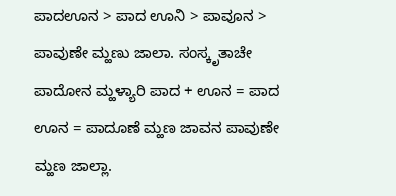ಪಾದಊನ > ಪಾದ ಊನಿ > ಪಾವೂನ > ಪಾವುಣೇ ಮ್ಹಣು ಜಾಲಾ. ಸಂಸ್ಕೃತಾಚೇ ಪಾದೋನ ಮ್ಹಳ್ಯಾರಿ ಪಾದ + ಊನ = ಪಾದ ಊನ = ಪಾದೂಣೆ ಮ್ಹಣ ಜಾವನ ಪಾವುಣೇ ಮ್ಹಣ ಜಾಲ್ಲಾ.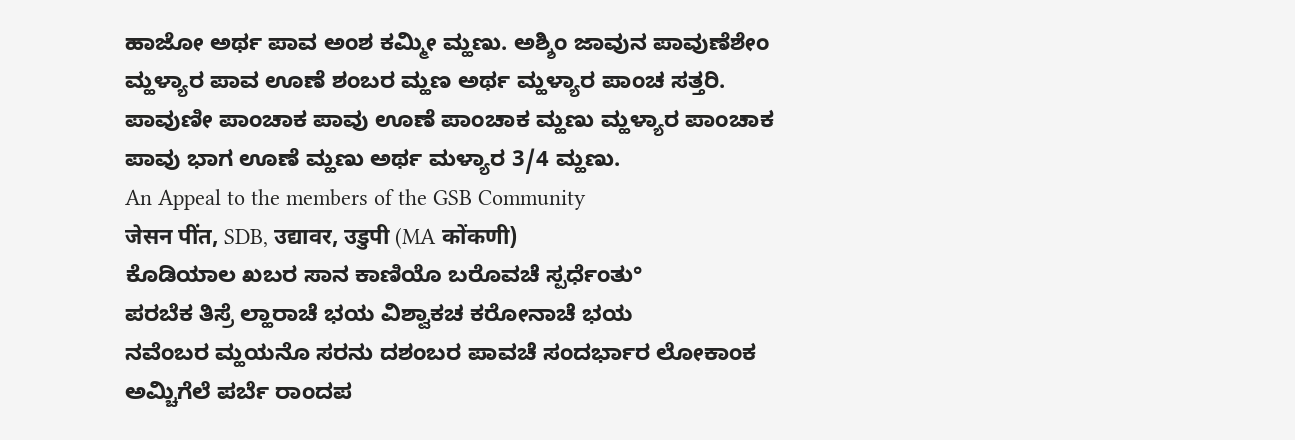ಹಾಜೋ ಅರ್ಥ ಪಾವ ಅಂಶ ಕಮ್ಮೀ ಮ್ಹಣು. ಅಶ್ಶಿಂ ಜಾವುನ ಪಾವುಣೆಶೇಂ ಮ್ಹಳ್ಯಾರ ಪಾವ ಊಣೆ ಶಂಬರ ಮ್ಹಣ ಅರ್ಥ ಮ್ಹಳ್ಯಾರ ಪಾಂಚ ಸತ್ತರಿ. ಪಾವುಣೀ ಪಾಂಚಾಕ ಪಾವು ಊಣೆ ಪಾಂಚಾಕ ಮ್ಹಣು ಮ್ಹಳ್ಯಾರ ಪಾಂಚಾಕ ಪಾವು ಭಾಗ ಊಣೆ ಮ್ಹಣು ಅರ್ಥ ಮಳ್ಯಾರ 3/4 ಮ್ಹಣು.
An Appeal to the members of the GSB Community
जेसन पींत, SDB, उद्यावर, उडुपी (MA कोंकणी)
ಕೊಡಿಯಾಲ ಖಬರ ಸಾನ ಕಾಣಿಯೊ ಬರೊವಚೆ ಸ್ಪರ್ಧೆಂತು°
ಪರಬೆಕ ತಿಸ್ರೆ ಲ್ಹಾರಾಚೆ ಭಯ ವಿಶ್ವಾಕಚ ಕರೋನಾಚೆ ಭಯ
ನವೆಂಬರ ಮ್ಹಯನೊ ಸರನು ದಶಂಬರ ಪಾವಚೆ ಸಂದರ್ಭಾರ ಲೋಕಾಂಕ
ಅಮ್ಚಿಗೆಲೆ ಪರ್ಬೆ ರಾಂದಪ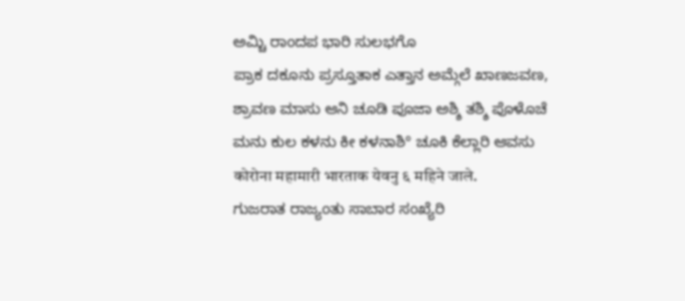ಅಮ್ಚಿ ರಾಂದಪ ಭಾರಿ ಸುಲಭಗೊ
ಪ್ರಾಕ ದಕೂನು ಪ್ರಸ್ತೂತಾಕ ಎತ್ತಾನ ಅಮ್ಗೆಲೆ ಖಾಣಜವಣ,
ಶ್ರಾವಣ ಮಾಸು ಆನಿ ಚೂಡಿ ಪೂಜಾ ಅಶ್ಶಿ ತಶ್ಶಿ ಪೊಳೊಚೆ
ಮನು ಕುಲ ಕಳನು ಕೀ ಕಳನಾಶಿ° ಚೂಕಿ ಕೆಲ್ಲಾರಿ ಆವಸು
कोरोना महामारी भारताक येवनु ६ महिने जाले.
ಗುಜರಾತ ರಾಜ್ಯಂತು ಸಾಬಾರ ಸಂಖ್ಯೆರಿ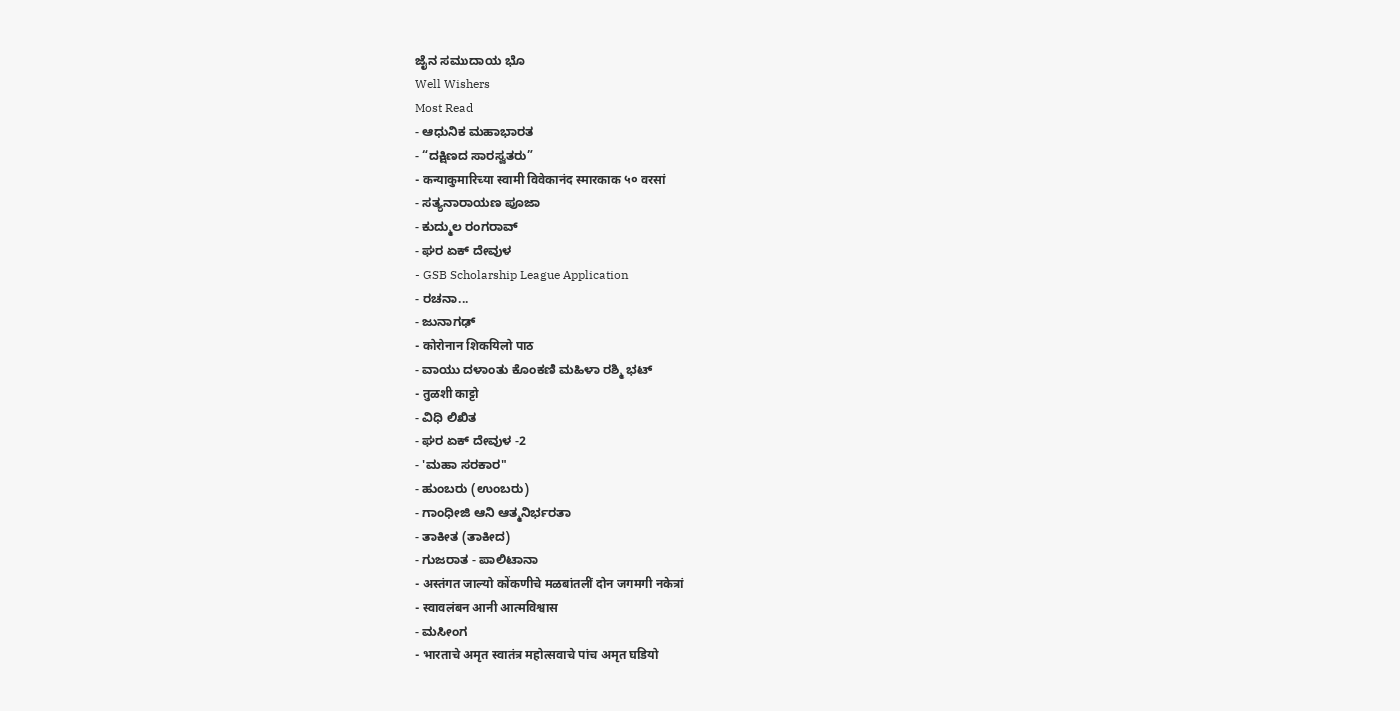ಜೈನ ಸಮುದಾಯ ಭೊ
Well Wishers
Most Read
- ಆಧುನಿಕ ಮಹಾಭಾರತ
- “ದಕ್ಷಿಣದ ಸಾರಸ್ವತರು”
- कन्याकुमारिच्या स्वामी विवेकानंद स्मारकाक ५० वरसां
- ಸತ್ಯನಾರಾಯಣ ಪೂಜಾ
- ಕುದ್ಮುಲ ರಂಗರಾವ್
- ಘರ ಏಕ್ ದೇವುಳ
- GSB Scholarship League Application
- ರಚನಾ...
- ಜುನಾಗಢ್
- कोरोनान शिकयिलो पाठ
- ವಾಯು ದಳಾಂತು ಕೊಂಕಣಿ ಮಹಿಳಾ ರಶ್ಮಿ ಭಟ್
- तुळशी काट्टो
- ವಿಧಿ ಲಿಖಿತ
- ಘರ ಏಕ್ ದೇವುಳ -2
- 'ಮಹಾ ಸರಕಾರ"
- ಹುಂಬರು (ಉಂಬರು)
- ಗಾಂಧೀಜಿ ಆನಿ ಆತ್ಮನಿರ್ಭರತಾ
- ತಾಕೀತ (ತಾಕೀದ)
- ಗುಜರಾತ - ಪಾಲಿಟಾನಾ
- अस्तंगत जाल्यो कोंकणीचे मळबांतलीं दोन जगमगी नकेत्रां
- स्वावलंबन आनी आत्मविश्वास
- ಮಸೀಂಗ
- भारताचे अमृत स्वातंत्र महोत्सवाचे पांच अमृत घडियो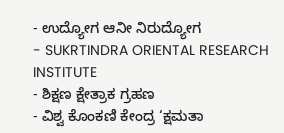- ಉದ್ಯೋಗ ಆನೀ ನಿರುದ್ಯೋಗ
- SUKRTINDRA ORIENTAL RESEARCH INSTITUTE
- ಶಿಕ್ಷಣ ಕ್ಷೇತ್ರಾಕ ಗ್ರಹಣ
- ವಿಶ್ವ ಕೊಂಕಣಿ ಕೇಂದ್ರ ‘ಕ್ಷಮತಾ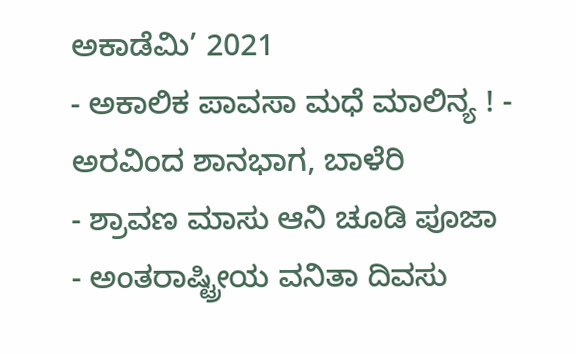ಅಕಾಡೆಮಿ’ 2021
- ಅಕಾಲಿಕ ಪಾವಸಾ ಮಧೆ ಮಾಲಿನ್ಯ ! - ಅರವಿಂದ ಶಾನಭಾಗ, ಬಾಳೆರಿ
- ಶ್ರಾವಣ ಮಾಸು ಆನಿ ಚೂಡಿ ಪೂಜಾ
- ಅಂತರಾಷ್ಟ್ರೀಯ ವನಿತಾ ದಿವಸು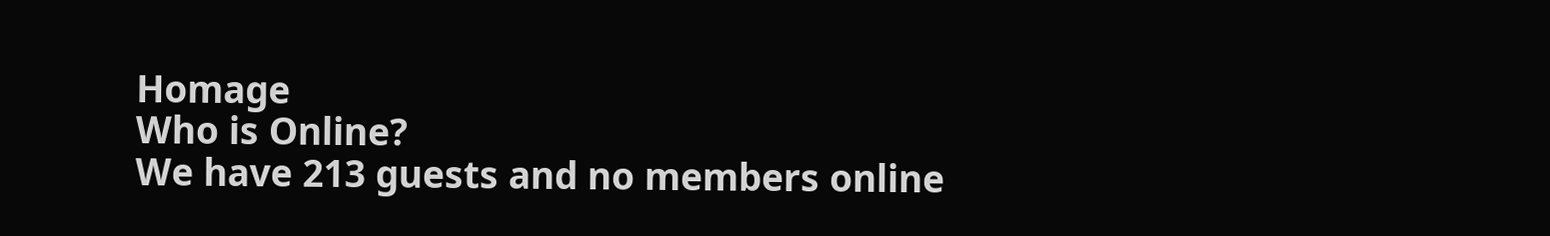Homage
Who is Online?
We have 213 guests and no members online